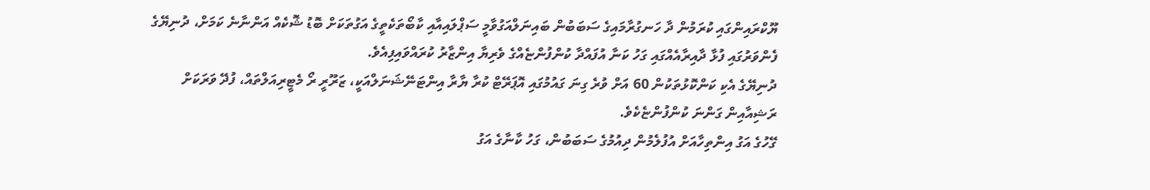ޔޫކްރައިންގައި ކުރަމުން ދާ ހަނގުރާމައިގެ ސަބަބުން ބައިނަލްއަގުވާމީ ސަޕްލައިއާއި ކާބޯތަކެތީގެ އަގުތަކަށް ބޮޑު ޝޮކެއް އަންނާނެ ކަމަށް، ދުނިޔޭގެ ފެންވަރުގައި ފުޅާ ދާއިރާއެއްގައި ގަހު ކަނާ އުފައްދާ ކުންފުންޏެއްގެ ވެރިޔާ އިންޒާރު ކުރައްވައިފިއެވެ.
ދުނިޔޭގެ އެކި ކަންކޮޅުތަކުން 60 އަށް ވުރެ ގިނަ ގައުމުގައި އޮޕަރޭޓް ކުރާ ޔާރާ އިންޓަނޭޝަނަލްއަކީ، ޒަރޫރީ ރޯ މެޓީރިއަލްތައް، ފުދޭ ވަރަކަށް ރަޝިއާއިން ގަންނަ ކުންފުންޏެކެވެ.
ގޭހުގެ އަގު އިންތިހާއަށް އުފުލެމުން ދިއުމުގެ ސަބަބުން، ގަހު ކާނާގެ އަގު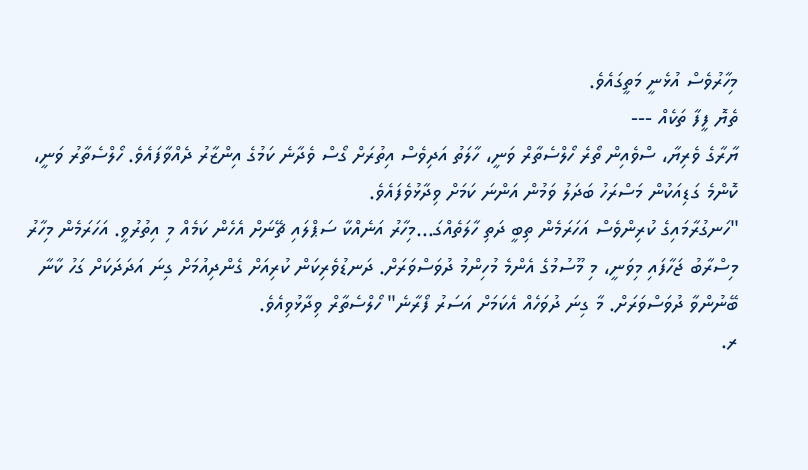މިހާރުވެސް އުޅެނީ މަތީގައެވެ.
ތެޔޮ ފީފާ ތަކެއް ---
ޔާރާގެ ވެރިޔާ، ސްވެއިން ތޯރެ ހޯލްސެތާރް ވަނީ، ހާލަތު އަދިވެސް އިތުރަށް ގޯސް ވެދާނެ ކަމުގެ އިންޒާރު ދެއްވާފައެވެ. ހޯލްސެތާރު ވަނީ، ކޮންމެ ގަޑިއަކުން މަސްރަހު ބަދަލު ވަމުން އަންނަ ކަމަށް ވިދާޅުވެފައެވެ.
"ހަނގުރާމައިގެ ކުރިންވެސް އަހަރަމެން ތިބީ ދަތި ހާލަތެއްގަ...މިހާރު އަނެއްކާ ސަޕްލައި ޗޭނަށް އެހެން ކަމެއް މި އިތުރުވީ. އަހަރަމެން މިހާރު މިސްރާބު ޖަހާފައި މިވަނީ، މި މޫސުމުގެ އެންމެ މުހިންމު ދުވަސްވަރަށް. ދަނޑުވެރިކަން ކުރިއަށް ގެންދިއުމަށް ގިނަ އަދަދަކަށް ގަހު ކާނާ ބޭނުންވާ ދުވަސްވަރަށް. މާ ގިނަ ދުވަހެއް އެކަމަށް އަސަރު ފޯރާނެ" ހޯލްސެތާރް ވިދާޅުވިއެވެ.
ރ.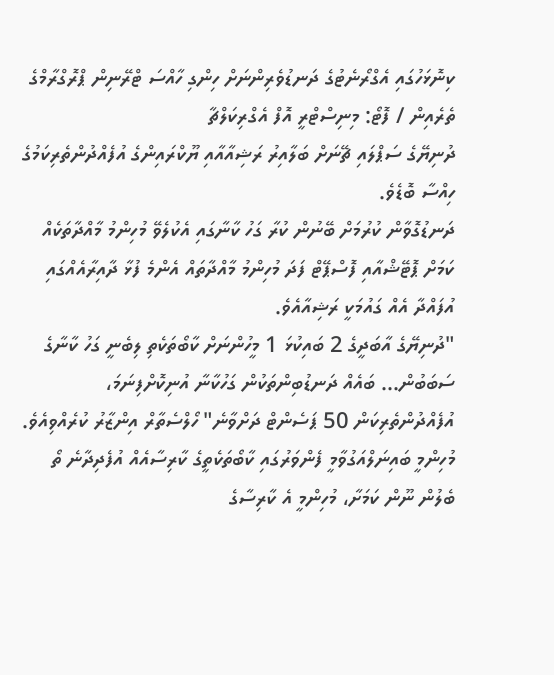ކިނޮޅަހުގައި އެގްރޯނެޓުގެ ދަނޑުވެރިންނަށް ހިންގި ހާއްސަ ޓްރޭނިން ޕްރޮގްރާމްގެ ތެރެއިން / ފޮޓޯ: މިނިސްޓްރީ އޮފް އެގްރިކަލްޗާ
ދުނިޔޭގެ ސަޕްލައި ޗޭނަށް ބަލާއިރު ރަޝިއާއާއި ޔޫކްރައިންގެ އުފެއްދުންތެރިކަމުގެ ހިއްސާ ބޮޑެވެ.
ދަނޑުގޮވާން ކުރުމަށް ބޭނުން ކުރާ ގަހު ކާނާގައި އެކުލެވޭ މުހިންމު މާއްދާތަކެއް ކަމަށް ޕޮޓޭޝްއާއި ފޮސްޕޭޓް ފަދަ މުހިންމު މާއްދާތައް އެންމެ ފުޅާ ދާއިރާއެއްގައި އުފައްދާ އެއް ގައުމަކީ ރަޝިއާއެވެ.
"ދުނިޔޭގެ އާބަދީގެ 2 ބައިކުޅަ 1 މީހުންނަށް ކާބޯތަކެތި ލިބެނީ ގަހު ކާނާގެ ސަބަބުން... ބައެއް ދަނޑުބިންތަކުން ގަހުކާނާ އުނިކޮށްފިނަމަ، އުފެއްދުންތެރިކަން 50 ޕަސެންޓް ދަށްވާނެ" ހޯލްސެތާރް އިންޒާރު ކުރެއްވިއެވެ.
މުހިންމީ ބައިނަލްއަގުވާމީ ފެންވަރުގައި ކާބޯތަކެތީގެ ކާރިސާއެއް އުފެދިދާނެ ތޯ ބެލުން ނޫން ކަމަށާ، މުހިންމީ އެ ކާރިސާގެ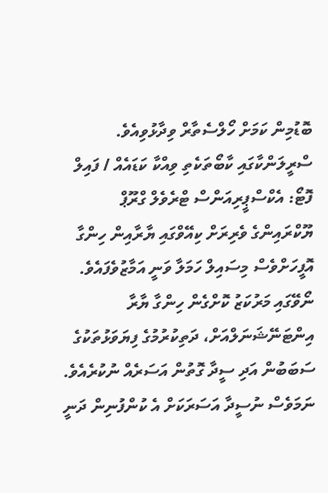ބޮޑުމިން ކަމަށް ހޯލްސެތާރް ވިދާޅުވިއެވެ.
ސްރީލަންކާގައި ކާބޯތަކެތި ވިއްކާ ކަޑައެއް / ފައިލް ފޮޓޯ: އެކްސްޕީރިއަންސް ޓްރެވެލް ގްރޫޕް
ޔޫކްރައިންގެ ވެރިރަށް ކިއޭވްގައި ޔާރާއިން ހިންގާ އޮފީހަށްވެސް މިސައިލް ހަމަލާ ވަނީ އަމާޒުވެފައެވެ. ނޯވޭގައި މަރުކަޒު ކޮށްގެން ހިންގާ ޔާރާ އިންޓަނޭޝަނަލްއަށް، ދަތިކުރުމުގެ ފިޔަވަޅުތަކުގެ ސަބަބުން އަދި ސީދާ ގޮތުން އަސަރެއް ނުކުރެއެވެ. ނަމަވެސް ނުސީދާ އަސަރަކަށް އެ ކުންފުނިން ދަނީ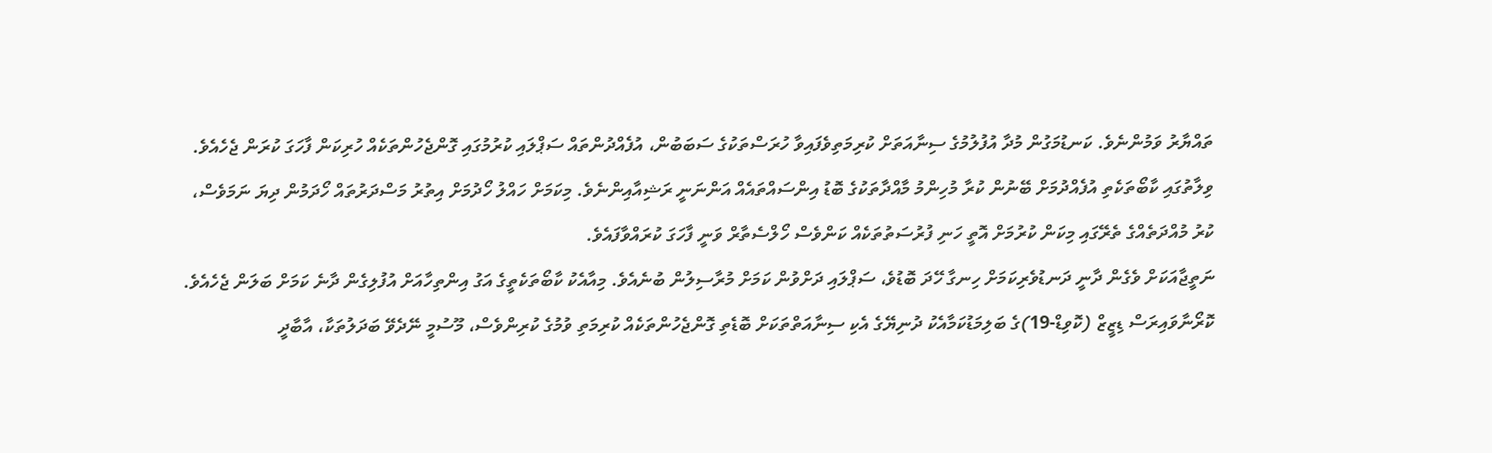ތައްޔާރު ވަމުންނެވެ. ކަނޑުމަގުން މުދާ އުފުލުމުގެ ސިނާއަތަށް ކުރިމަތިވެފައިވާ ހުރަސްތަކުގެ ސަބަބުން، އުފެއްދުންތައް ސަޕްލައި ކުރުމުގައި ގޮންޖެހުންތަކެއް ހުރިކަން ފާހަގަ ކުރަން ޖެހެއެވެ.
ވިލާތުގައި ކާބޯތަކެތި އުފެއްދުމަށް ބޭނުން ކުރާ މުހިންމު މާއްދާތަކުގެ ބޮޑު އިންސައްތައެއް އަންނަނީ ރަޝިއާއިންނެވެ. މިކަމަށް ހައްލު ހޯދުމަށް އިތުރު މަސްދަރުތައް ހޯދަމުން ދިޔަ ނަމަވެސް، ކުރު މުއްދަތެއްގެ ތެރޭގައި މިކަން ކުރުމަށް އޮތީ ހަނި ފުރުސަތުތަކެއް ކަންވެސް ހޯލްސެތާރް ވަނީ ފާހަގަ ކުރައްވާފައެވެ.
ނަތީޖާއަކަށް ވެގެން ދާނީ ދަނޑުވެރިކަމަށް ހިނގާ ހޭދަ ބޮޑުވެ، ސަޕްލައި ދަށްވުން ކަމަށް މުރާސިލުން ބުނެއެވެ. މިއާއެކު ކާބޯތަކެތީގެ އަގު އިންތިހާއަށް އުފުލިގެން ދާނެ ކަމަށް ބަލަން ޖެހެއެވެ.
ކޮރޯނާވައިރަސް ޑިޒީޒް (ކޮވިޑް-19)ގެ ބަލިމަޑުކަމާއެކު ދުނިޔޭގެ އެކި ސިނާއަތްތަކަށް ބޮޑެތި ގޮންޖެހުންތަކެއް ކުރިމަތި ވުމުގެ ކުރިންވެސް، މޫސުމީ ނޭދެވޭ ބަދަލުތަކާ، އާބާދީ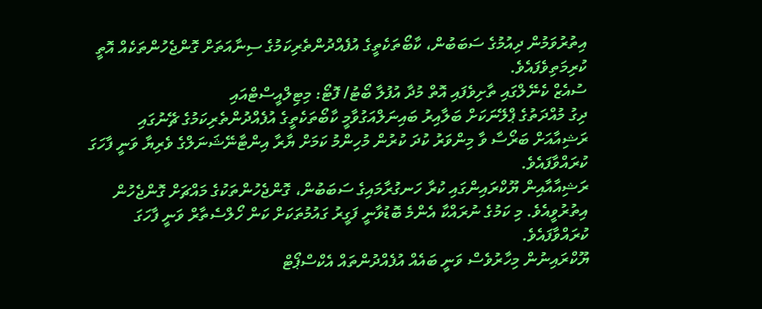އިތުރުވަމުން ދިއުމުގެ ސަބަބުން، ކާބޯތަކެތީގެ އުފެއްދުންތެރިކަމުގެ ސިނާއަތަށް ގޮންޖެހުންތަކެއް އޮތީ ކުރިމަތިވެފައެވެ.
ސުއެޒް ކެނޭލްގައި ތާށިވެފައި އޮތް މުދާ އުފުލާ ބޯޓު/ ފޮޓޯ: މިޓިލްއީސްޓްއައި
ދިގު މުއްދަތުގެ ޕްލޭނަކަށް ބަލާއިރު ބައިނަލްއަގުވާމީ ކާބޯތަކެތީގެ އުފެއްދުންތެރިކަމުގެ ޗޭނުގައި ރަޝިއާއަށް ބަރޯސާ ވާ މިންވަރު ކުދަ ކުރުން މުހިންމު ކަމަށް ޔާރާ އިންޓާނޭޝަނަލްގެ ވެރިޔާ ވަނީ ފާހަގަ ކުރައްވާފައެވެ.
ރަޝިއާއާއިން ޔޫކްރައިންގައި ކުރާ ހަނގުރާމައިގެ ސަބަބުން، ގޮންޖެހުންތަކުގެ މައްޗަށް ގޮންޖެހުން އިތުރުވީއެވެ. މި ކަމުގެ ނުރައްކާ އެންމެ ބޮޑުވާނީ ފަގީރު ގައުމުތަކަށް ކަން ހޯލްސެތާރް ވަނީ ފާހަގަ ކުރައްވާފައެވެ.
ޔޫކްރައިނުން މިހާރުވެސް ވަނީ ބައެއް އުފެއްދުންތައް އެކްސްޕޯޓް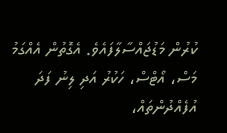ކުރުން މަޑުޖައްސާލާފައެވެ. އެގޮތުން އެއްގަމު މަސް، އޯޓްސް، ހަކުރު އަދި ލިނު ފަދަ އުފެއްދުންތައް،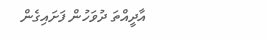އާދީއްތަ ދުވަހުން ފަށައިގެން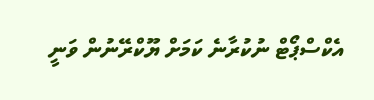އެކްސްޕޯޓް ނުކުރާނެ ކަމަށް ޔޫކްރޭނުން ވަނީ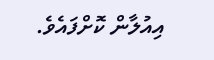އިއުލާން ކޮށްފައެވެ.